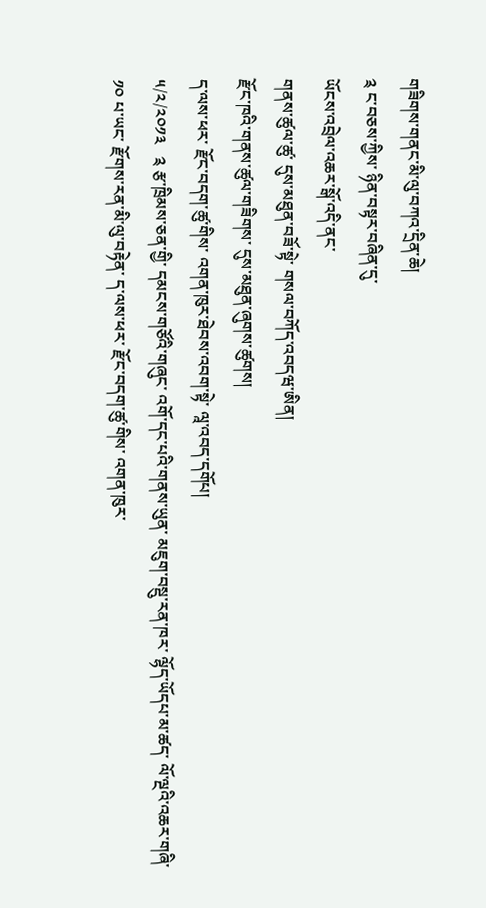གཟིགས་གནང་མི་ལུ་བཀའ་དྲིན་ཆེ།
༉ ང་བཅས་ཀྱིས་ ཉིན་བསྟར་བཞིན་དུ་
ཡོངས་འབྲེལ་འཆར་སྒོ་འདི་ནང་
གནས་ཚུལ་ཚུ་ དུས་མཐུན་བཟོ་སྟེ་ གསལ་བཀོད་འབདཝ་ཨིན།
རྫོང་ཁའི་གནས་ཚུལ་གཟིགས་ དུས་མཐུན་ཞུགས་ཚུགས།
ད་ལས་ཕར་ རྫོང་བདག་ཚུ་གིས་ འགན་ཁུར་ཐེབས་འབག་སྟེ་ ལཱ་འབད་དགོཔ།
༥/༢/༢༠༡༣   ༉ རྩ་ཁྲིམས་ཅན་གྱི་ དམངས་གཙོའི་གཞུང་ འགོ་དང་པའི་གནས་ཡུན་ མཇུག་བསྡུ་རན་ཁར་ ལྷོད་ཡོདཔ་མ་ཚད་ ལོ་ལྔའི་འཆར་གཞི་༡༠ པ་ཡང་ རྫོགས་རན་མི་ལུ་བརྟེན་ ད་ལས་ཕར་ རྫོང་བདག་ཚུ་གིས་ འགན་ཁུར་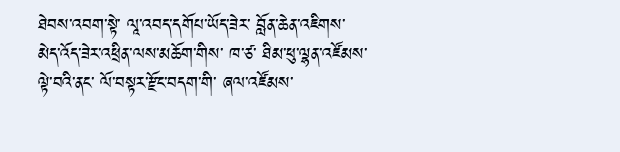ཐེབས་འབག་སྟེ་ ལཱ་འབད་དགོཔ་ཡོད་ཟེར་ བློན་ཆེན་འཇིགས་མེད་འོད་ཟེར་འཕྲིན་ལས་མཆོག་གིས་ ཁ་ཙ་ ཐིམ་ཕུ་ལྷན་འཛོམས་ལྟེ་བའི་ནང་ ལོ་བསྟར་རྫོང་བདག་གི་ ཞལ་འཛོམས་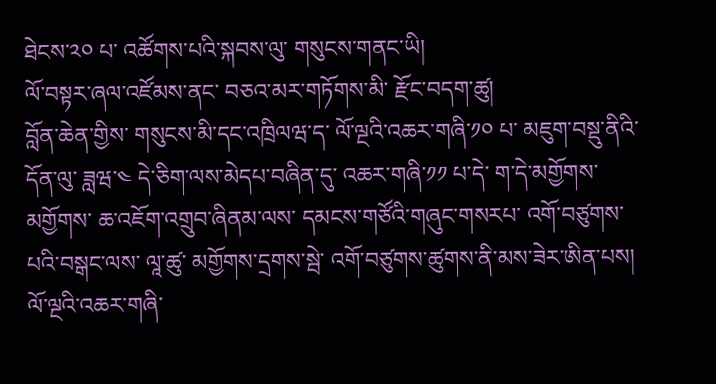ཐེངས་༢༠ པ་ འཚོགས་པའི་སྐབས་ལུ་ གསུངས་གནང་ཡི།
ལོ་བསྟར་ཞལ་འཛོམས་ནང་ བཅའ་མར་གཏོགས་མི་ རྫོང་བདག་ཚུ།
བློན་ཆེན་གྱིས་ གསུངས་མི་དང་འཁྲིལཝ་ད་ ལོ་ལྔའི་འཆར་གཞི་༡༠ པ་ མཇུག་བསྡུ་ནིའི་དོན་ལུ་ ཟླཝ་༤ དེ་ཅིག་ལས་མེདཔ་བཞིན་དུ་ འཆར་གཞི་༡༡ པ་དེ་ ག་དེ་མགྱོགས་མགྱོགས་ ཆ་འཇོག་འགྲུབ་ཞིནམ་ལས་ དམངས་གཙོའི་གཞུང་གསརཔ་ འགོ་བཙུགས་པའི་བསྒང་ལས་ ལཱ་ཚུ་ མགྱོགས་དྲགས་སྦེ་ འགོ་བཙུགས་ཚུགས་ནི་མས་ཟེར་ཨིན་པས།
ལོ་ལྔའི་འཆར་གཞི་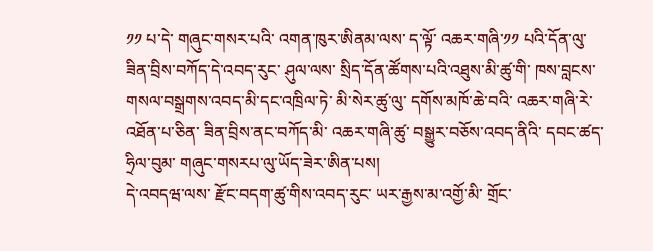༡༡ པ་དེ་ གཞུང་གསར་པའི་ འགན་ཁུར་ཨིནམ་ལས་ ད་ལྟོ་ འཆར་གཞི་༡༡ པའི་དོན་ལུ་ ཟིན་བྲིས་བཀོད་དེ་འབད་རུང་ ཤུལ་ལས་ སྲིད་དོན་ཚོགས་པའི་འཐུས་མི་ཚུ་གི་ ཁས་བླངས་གསལ་བསྒྲགས་འབད་མི་དང་འཁྲིལ་ཏེ་ མི་སེར་ཚུ་ལུ་ དགོས་མཁོ་ཆེ་བའི་ འཆར་གཞི་རེ་འཐོན་པ་ཅིན་ ཟིན་བྲིས་ནང་བཀོད་མི་ འཆར་གཞི་ཚུ་ བསྒྱུར་བཅོས་འབད་ནིའི་ དབང་ཚད་ཧྲིལ་བུམ་ གཞུང་གསརཔ་ལུ་ཡོད་ཟེར་ཨིན་པས།
དེ་འབདཝ་ལས་ རྫོང་བདག་ཚུ་གིས་འབད་རུང་ ཡར་རྒྱས་མ་འགྱོ་མི་ གྲོང་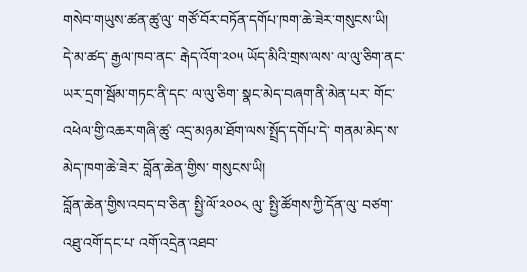གསེབ་གཡུས་ཚན་ཚུ་ལུ་ གཙོ་བོར་བཏོན་དགོཔ་ཁག་ཆེ་ཟེར་གསུངས་ཡི།
དེ་མ་ཚད་ རྒྱལ་ཁབ་ནང་ རྒེད་འོག་༢༠༥ ཡོད་མིའི་གྲས་ལས་ ལ་ལུ་ཅིག་ནང་ ཡར་དྲག་སྦོམ་གཏང་ནི་དང་ ལ་ལུ་ཅིག་ སྣང་མེད་བཞག་ནི་མེན་པར་ གོང་འཕེལ་གྱི་འཆར་གཞི་ཚུ་ འདྲ་མཉམ་ཐོག་ལས་སྤྲོད་དགོཔ་དེ་ གནམ་མེད་ས་མེད་ཁག་ཆེ་ཟེར་ བློན་ཆེན་གྱིས་ གསུངས་ཡི།
བློན་ཆེན་གྱིས་འབད་བ་ཅིན་ སྤྱི་ལོ་༢༠༠༨ ལུ་ སྤྱི་ཚོགས་ཀྱི་དོན་ལུ་ བཙག་འཐུ་འགོ་དང་པ་ འགོ་འདྲེན་འཐབ་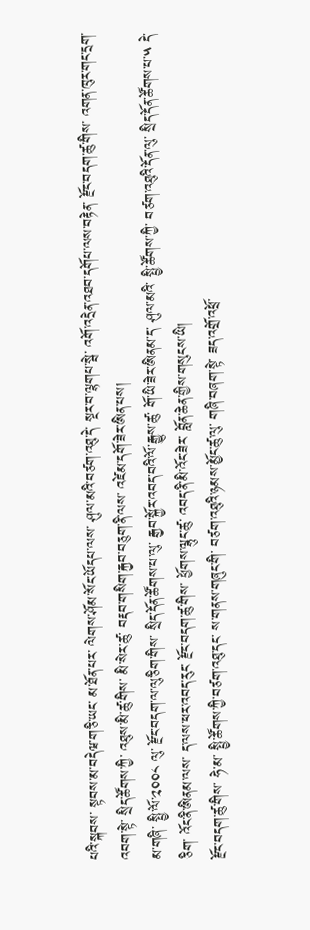པའི་སྐབས་ སྟབས་མ་བདེཝ་ག་ཅི་ཡང་ མ་ཐོན་པར་ ལེགས་ཤོམ་སོང་ཡོདཔ་ལས་ ཤུལ་མའི་བཙག་འཐུ་དེ་ སྔར་བ་ལྷགཔ་སྦེ་ འགོ་འདྲེན་འཐབ་དགོཔ་ལས་བརྟེན་ རྫོང་བདག་ཚུ་གིས་ འགན་ཁུར་གང་དྲག་འབག་སྟེ་ སྲིད་ཚོགས་ཀྱི་ འཐུས་མི་ཚུ་གིས་ མི་སེར་ཚུ་ བརྡབ་གསིག་རྐྱབ་བཅུག་ནི་ལས་ འཛེམ་དགོ་ཟེར་ཨིན་པས།
མ་གཞི་ སྤྱི་ལོ་༢༠༠༨ ལུ་ རྫོང་བདག་ལ་ལུ་ཅིག་གིས་ སྲིད་དོན་ཚོགས་པ་ལུ་ རྒྱབ་སྐྱོར་འབད་བའི་ལོ་རྒྱུས་ཚུ་ གོ་ཡི་ཟེར་ཨིནམ་ད་ ཤུལ་མའི་ སྤྱི་ཚོགས་ཀྱི་ བཙག་འཐུའི་དོན་ལུ་ སྲིད་དོན་ཚོགས་པ་༥ དེ་ཅིག་ འོང་ནི་ཨིནམ་ལས་ ད་ལས་ཕར་འབད་རུང་ རྫོང་བདག་ཚུ་གིས་ ཕྱོགས་ལྷུང་ཚུ་ འབད་ནི་མི་འོང་ཟེར་ བློན་ཆེན་གྱིས་གསུངས་ཡི།
རྫོང་བདག་ཚུ་གིས་ ཧེ་མ་ སྤྱི་ཚོགས་ཀྱི་བཙག་འཐུ་དང་ ས་གནས་གཞུང་གི་ བཙག་འཐུའི་ཉམས་མྱོང་ཚུ་ལུ་ གཞི་བཞག་སྟེ་ ཟད་འགྲོ་འཕྲོ་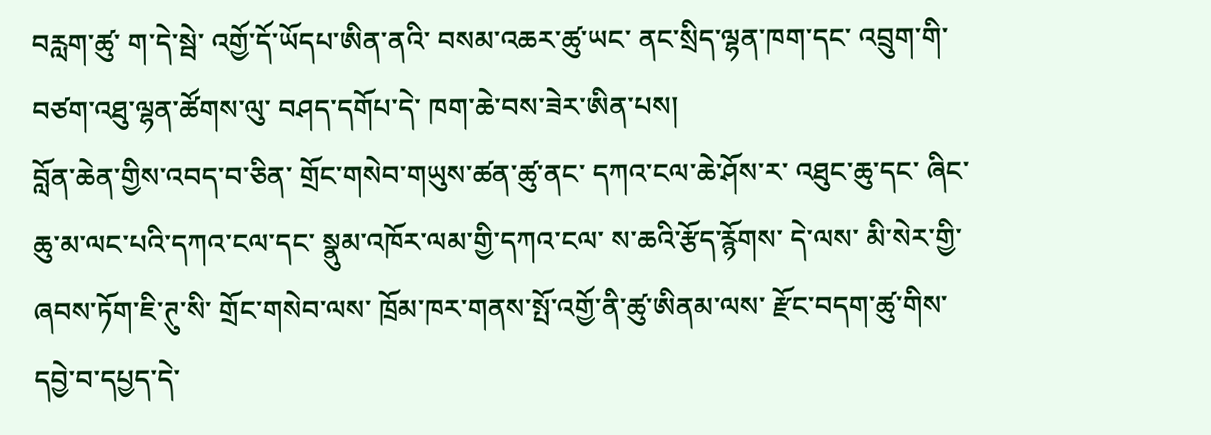བརླག་ཚུ་ ག་དེ་སྦེ་ འགྱོ་དོ་ཡོདཔ་ཨིན་ནའི་ བསམ་འཆར་ཚུ་ཡང་ ནང་སྲིད་ལྷན་ཁག་དང་ འབྲུག་གི་ བཙག་འཐུ་ལྷན་ཚོགས་ལུ་ བཤད་དགོཔ་དེ་ ཁག་ཆེ་བས་ཟེར་ཨིན་པས།
བློན་ཆེན་གྱིས་འབད་བ་ཅིན་ གྲོང་གསེབ་གཡུས་ཚན་ཚུ་ནང་ དཀའ་ངལ་ཆེ་ཤོས་ར་ འཐུང་ཆུ་དང་ ཞིང་ཆུ་མ་ལང་པའི་དཀའ་ངལ་དང་ སྣུམ་འཁོར་ལམ་གྱི་དཀའ་ངལ་ ས་ཆའི་རྩོད་རྙོགས་ དེ་ལས་ མི་སེར་གྱི་ཞབས་ཏོག་ཇི་ཊུ་སི་ གྲོང་གསེབ་ལས་ ཁྲོམ་ཁར་གནས་སྤོ་འགྱོ་ནི་ཚུ་ཨིནམ་ལས་ རྫོང་བདག་ཚུ་གིས་ དབྱེ་བ་དཔྱད་དེ་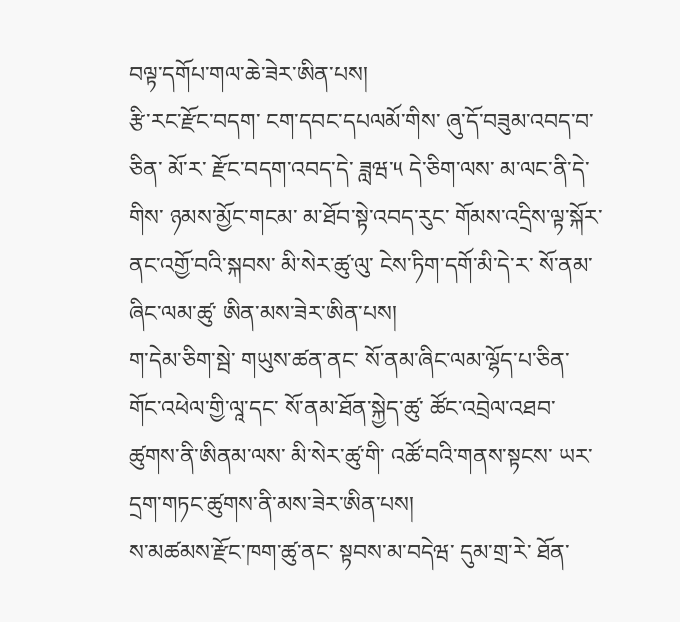བལྟ་དགོཔ་གལ་ཆེ་ཟེར་ཨིན་པས།
རྩི་རང་རྫོང་བདག་ ངག་དབང་དཔལམོ་གིས་ ཞུ་དོ་བཟུམ་འབད་བ་ཅིན་ མོ་ར་ རྫོང་བདག་འབད་དེ་ ཟླཝ་༥ དེ་ཅིག་ལས་ མ་ལང་ནི་དེ་གིས་ ཉམས་མྱོང་གངམ་ མ་ཐོབ་སྟེ་འབད་རུང་ གོམས་འདྲིས་ལྟ་སྐོར་ནང་འགྱོ་བའི་སྐབས་ མི་སེར་ཚུ་ལུ་ ངེས་ཏིག་དགོ་མི་དེ་ར་ སོ་ནམ་ཞིང་ལམ་ཚུ་ ཨིན་མས་ཟེར་ཨིན་པས།
ག་དེམ་ཅིག་སྦེ་ གཡུས་ཚན་ནང་ སོ་ནམ་ཞིང་ལམ་ལྷོད་པ་ཅིན་ གོང་འཕེལ་གྱི་ལཱ་དང་ སོ་ནམ་ཐོན་སྐྱེད་ཚུ་ ཚོང་འབྲེལ་འཐབ་ཚུགས་ནི་ཨིནམ་ལས་ མི་སེར་ཚུ་གི་ འཚོ་བའི་གནས་སྟངས་ ཡར་དྲག་གཏང་ཚུགས་ནི་མས་ཟེར་ཨིན་པས།
ས་མཚམས་རྫོང་ཁག་ཚུ་ནང་ སྟབས་མ་བདེཝ་ དུམ་གྲ་རེ་ ཐོན་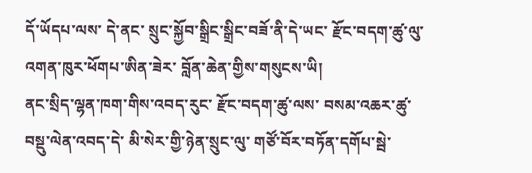དོ་ཡོདཔ་ལས་ དེ་ནང་ སྲུང་སྐྱོབ་སྒྲིང་སྒྲིང་བཟོ་ནི་དེ་ཡང་ རྫོང་བདག་ཚུ་ལུ་ འགན་ཁུར་ཕོགཔ་ཨིན་ཟེར་ བློན་ཆེན་གྱིས་གསུངས་ཡི།
ནང་སྲིད་ལྷན་ཁག་གིས་འབད་རུང་ རྫོང་བདག་ཚུ་ལས་ བསམ་འཆར་ཚུ་ བསྡུ་ལེན་འབད་དེ་ མི་སེར་གྱི་ཉེན་སྲུང་ལུ་ གཙོ་བོར་བཏོན་དགོཔ་སྦེ་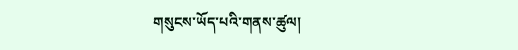གསུངས་ཡོད་པའི་གནས་ཚུལ།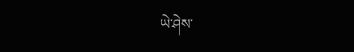ཡེ་ཤེས་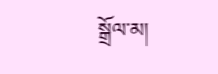སྒྲོལ་མ།